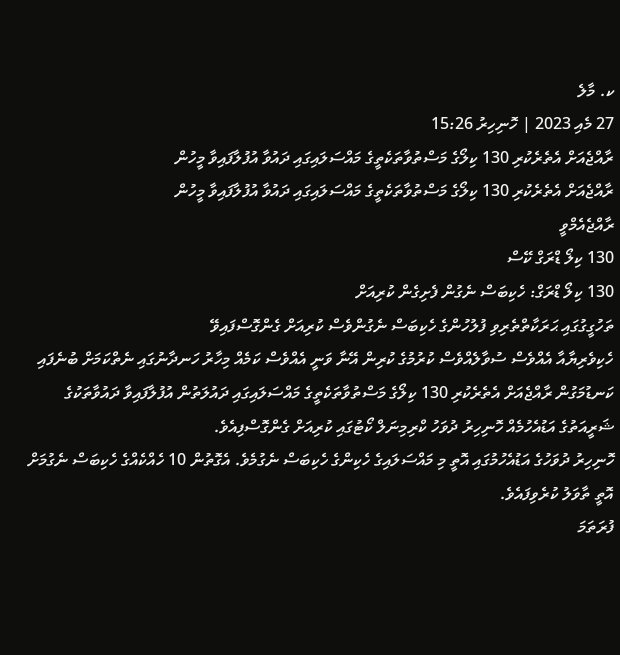ކ. މާލެ
27 މެއި 2023 | ހޮނިހިރު 15:26
ރާއްޖެއަށް އެތެރެކުރި 130 ކިލޯގެ މަސްތުވާތަކެތީގެ މައްސަލައިގައި ދައުވާ އުފުލާފައިވާ މީހުން
ރާއްޖެއަށް އެތެރެކުރި 130 ކިލޯގެ މަސްތުވާތަކެތީގެ މައްސަލައިގައި ދައުވާ އުފުލާފައިވާ މީހުން
ރާއްޖެއެމްވީ
130 ކިލޯ ޑްރަގް ކޭސް
130 ކިލޯ ޑްރަގް: ހެކިބަސް ނެގުން ފެށިގެން ކުރިއަށް
ތަހުގީގުގައި ޙަރަކާތްތެރިވި ފުލުހުންގެ ހެކިބަސް ނެގުންވެސް ކުރިއަށް ގެންގޮސްފައިވޭ
ހެކިވެރިޔާއާ އެއްވެސް ސުވާލެއްވެސް ކުރުމުގެ ކުރިން އޭނާ ވަނީ އެއްވެސް ކަމެއް މިހާރު ހަނދާނުގައި ނެތްކަމަށް ބުނެފައި
ކަނޑުމަގުން ރާއްޖެއަށް އެތެރެކުރި 130 ކިލޯގެ މަސްތުވާތަކެތީގެ މައްސަލައިގައި ދައުލަތުން އުފުލާފައިވާ ދައުވާތަކުގެ ޝަރީއަތުގެ އަޑުއެހުމެއް ހޮނިހިރު ދުވަހު ކްރިމިނަލް ކޯޓުގައި ކުރިއަށް ގެންގޮސްފިއެވެ.
ހޮނިހިރު ދުވަހުގެ އަޑުއެހުމުގައި އޮތީ މި މައްސަލައިގެ ހެކިންގެ ހެކިބަސް ނެގުމެވެ. އެގޮތުން 10 ހެއްކެއްގެ ހެކިބަސް ނެގުމަށް އޮތީ ތާވަލު ކުރެވިފައެވެ.
ފުރަތަމަ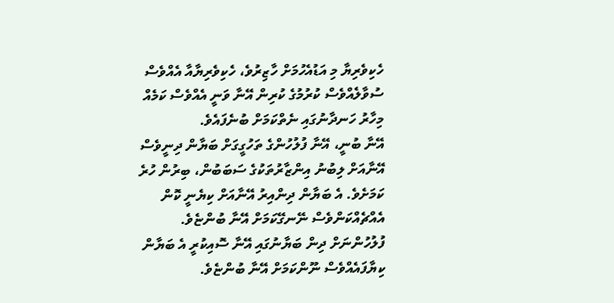ހެކިވެރިޔާ މި އަޑުއެހުމަށް ހާޒިރުވެ، ހެކިވެރިޔާއާ އެއްވެސް ސުވާލެއްވެސް ކުރުމުގެ ކުރިން އޭނާ ވަނީ އެއްވެސް ކަމެއް މިހާރު ހަނދާނުގައި ނެތްކަމަށް ބުނެފައެވެ.
އޭނާ ބުނީ، އޭނާ ފުލުހުންގެ ތަހުގީގަށް ބަޔާން ދިނީވެސް އޭނާއަށް ލިބުނު އިންޒާރުތަކުގެ ސަބަބުން، ބިރުން ހުރެ ކަމަށެވެ. އެ ބަޔާން ދިންއިރު އޭނާއަށް ކިޔެނީ ކޮން އެއްޗެއްކަންވެސް ނޭނގޭކަމަށް އޭނާ ބުންޏެވެ.
ފުލުހުންނަށް ދިން ބަޔާނުގައި އޭނާ ސޮއިކުރީ އެ ބަޔާން ކިޔާފައެއްވެސް ނޫންކަމަށް އޭނާ ބުންޏެވެ.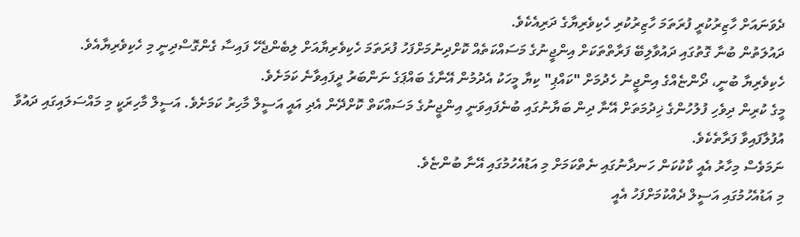ދެވަނައަށް ހާޒިރުކުރީ ފުރަތަމަ ހާޒިރުކުރި ހެކިވެރިޔާގެ ދަރިއެކެވެ.
ދައުލަތުން ބުނާ ގޮތުގައި ދައުވާލިބޭ ފަރާތްތަކަށް އިންޖީނުގެ މަސައްކަތެއް ކޮށްދިނުމަށްފަހު ފުރަތަމަ ހެކިވެރިޔާއަށް ލިބެންޖެހޭ ފައިސާ ގެންގޮސްދިނީ މި ހެކިވެރިޔާއެވެ.
ހެކިވެރިޔާ ބުނީ، ދޯންޏެއްގެ އިންޖީނު ހެދުމަށް "ކައްޕި" ކިޔާ މީހަކު އެދުމުން އޭނާގެ ބައްޕަގެ ނަންބަރު ދީފައިވާނެ ކަމަށެވެ.
މީގެ ކުރިން ދިވެހި ފުލުހުންގެ ޚިދުމަތަށް އޭނާ ދިން ބަޔާނުގައި ބުނެފައިވަނީ އިންޖީނުގެ މަސައްކަތް ކޮށްދޭން އެދި އައީ އަސީލް މާހިރު ކަމަށެވެ. އަސީލް މާހިރަކީ މި މައްސަލައިގައި ދައުވާ އުފުލާފައިވާ ފަރާތެކެވެ.
ނަމަވެސް މިހާރު އެއީ ކާކުކަން ހަނދާނުގައި ނެތްކަމަށް މި އަޑުއެހުމުގައި އޭނާ ބުންޏެވެ.
މި އަޑުއެހުމުގައި އަސީލް ދެއްކުމަށްފަހު އެއީ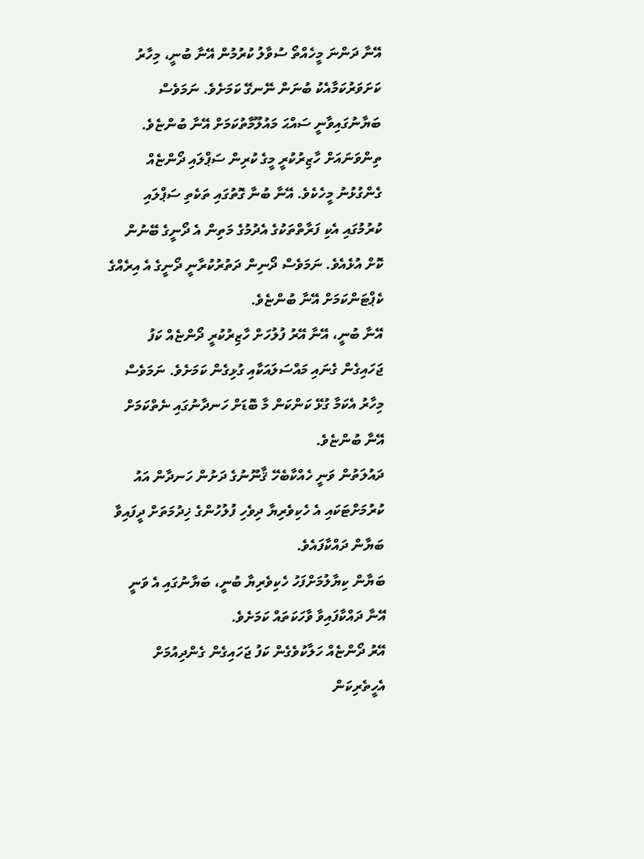އޭނާ ދަންނަ މީހެއްތޯ ސުވާލު ކުރުމުން އޭނާ ބުނީ، މިހާރު ކަށަވަރުކަމާއެކު ބުނަން ނޭނގޭ ކަމަށެވެ. ނަމަވެސް ބަޔާނުގައިވާނީ ސައްޙަ މައުލޫމާތުކަމަށް އޭނާ ބުންޏެވެ.
ތިންވަނައަށް ހާޒިރުކުރީ މީގެ ކުރިން ސަޕްލައި ދޯންޏެއް ގެންގުޅުނު މީހެކެވެ. އޭނާ ބުނާ ގޮތުގައި ތަކެތި ސަޕްލައި ކުރުމުގައި އެކި ފަރާތްތަކުގެ އެދުމުގެ މަތިން އެ ދޯނީގެ ބޭނުން ކޮށް އުޅެއެވެ. ނަމަވެސް ދޯނިން ދަތުރުކުރާނީ ދޯނީގެ އެ އިރެއްގެ ކެޕްޓަންކަމަށް އޭނާ ބުންޏެވެ.
އޭނާ ބުނީ، އޭނާ އޭރު ފުލުހަށް ހާޒިރުކުރީ ދޯންޏެއް ކަފު ޖަހައިގެން ގެނައި މައްސަލައަކާއި ގުޅިގެން ކަމަށެވެ. ނަމަވެސް މިހާރު އެކަމާ ގުޅޭ ކަންކަން މާ ބޮޑަށް ހަނދާނުގައި ނެތްކަމަށް އޭނާ ބުންޏެވެ.
ދައުލަތުން ވަނީ ހެއްކާބެހޭ ޤާނޫނުގެ ދަށުން ހަނދާން އައު ކުރުމަށްޓަކައި އެ ހެކިވެރިޔާ ދިވެހި ފުލުހުންގެ ޚިދުމަތަށް ދީފައިވާ ބަޔާން ދައްކާފައެވެ.
ބަޔާން ކިޔާލުމަށްފަހު ހެކިވެރިޔާ ބުނީ، ބަޔާނުގައި އެ ވަނީ އޭނާ ދައްކާފައިވާ ވާހަކަތައް ކަމަށެވެ.
އޭރު ދޯންޏެއް ހަލާކުވެގެން ކަފު ޖަހައިގެން ގެންދިއުމަށް އެހީތެރިކަން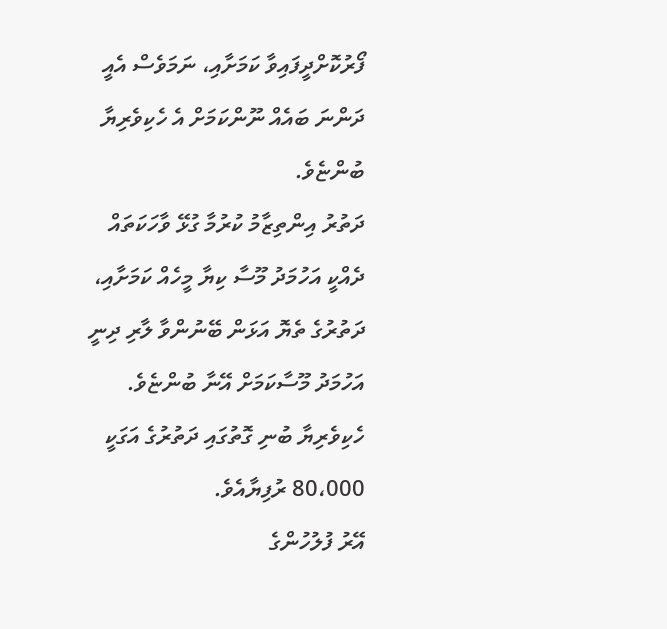ފޯރުކޮށްދީފައިވާ ކަމަށާއި، ނަމަވެސް އެއީ ދަންނަ ބައެއް ނޫންކަމަށް އެ ހެކިވެރިޔާ ބުންޏެވެ.
ދަތުރު އިންތިޒާމު ކުރުމާ ގުޅޭ ވާހަކަތައް ދެއްކީ އަހުމަދު މޫސާ ކިޔާ މީހެއް ކަމަށާއި، ދަތުރުގެ ތެޔޮ އަޅަން ބޭނުންވާ ލާރި ދިނީ އަހުމަދު މޫސާކަމަށް އޭނާ ބުންޏެވެ. ހެކިވެރިޔާ ބުނި ގޮތުގައި ދަތުރުގެ އަގަކީ 80،000 ރުފިޔާއެވެ.
އޭރު ފުލުހުންގެ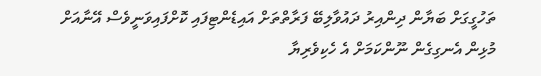ތަހުގީގަށް ބަޔާން ދިންއިރު ދައުވާލިބޭ ފަރާތްތަށް އައިޑެންޓިފައި ކޮށްފައިވަނީވެސް އޭނާއަށް މުޅިން އެނގިގެން ނޫންކަމަށް އެ ހެކިވެރިޔާ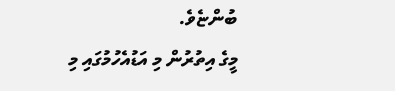ބުންޏެވެ.
މީގެ އިތުރުން މި އަޑުއެހުމުގައި މި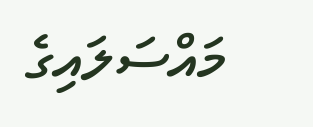މައްސަލައިގެ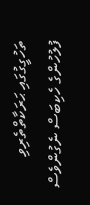ތަހުގީގުގައި ޙަރަކާތްތެރިވި ފުލުހުންގެ ހެކިބަސް ނެގުންވެސް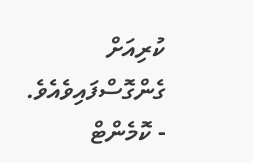ކުރިއަށް ގެންގޮސްފައިވެއެވެ.
- ކޮމެންޓް